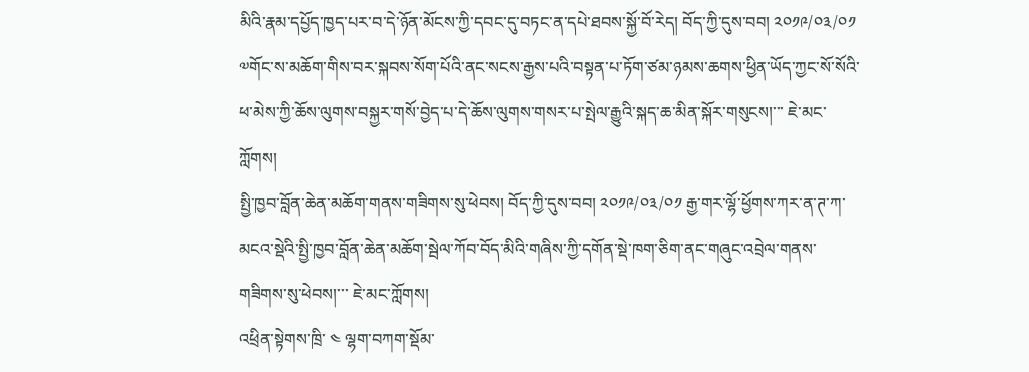མིའི་རྣམ་དཔྱོད་ཁྱད་པར་བ་དེ་ཉོན་མོངས་ཀྱི་དབང་དུ་བཏང་ན་དཔེ་ཐབས་སྐྱོ་བོ་རེད། བོད་ཀྱི་དུས་བབ། ༢༠༡༩/༠༣/༠༡ ༧གོང་ས་མཆོག་གིས་བར་སྐབས་སོག་པོའི་ནང་སངས་རྒྱས་པའི་བསྟན་པ་ཏོག་ཙམ་ཉམས་ཆགས་ཕྱིན་ཡོད་ཀྱང་སོ་སོའི་ཕ་མེས་ཀྱི་ཆོས་ལུགས་བསྐྱར་གསོ་བྱེད་པ་དེ་ཆོས་ལུགས་གསར་པ་སྤེལ་རྒྱུའི་སྐད་ཆ་མིན་སྐོར་གསུངས།་་་ ཇེ་མང་ཀློགས།
སྤྱི་ཁྱབ་བློན་ཆེན་མཆོག་གནས་གཟིགས་སུ་ཕེབས། བོད་ཀྱི་དུས་བབ། ༢༠༡༩/༠༣/༠༡ རྒྱ་གར་ལྷོ་ཕྱོགས་ཀར་ན་ཊ་ཀ་མངའ་སྡེའི་སྤྱི་ཁྱབ་བློན་ཆེན་མཆོག་སྦེལ་ཀོབ་བོད་མིའི་གཞིས་ཀྱི་དགོན་སྡེ་ཁག་ཅིག་ནང་གཞུང་འབྲེལ་གནས་གཟིགས་སུ་ཕེབས།་་་ ཇེ་མང་ཀློགས།
འཕྲིན་སྟེགས་ཁྲི་ ༤ ལྷག་བཀག་སྡོམ་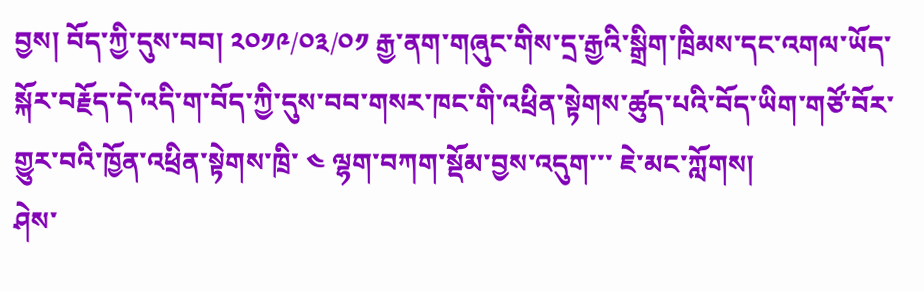བྱས། བོད་ཀྱི་དུས་བབ། ༢༠༡༩/༠༣/༠༡ རྒྱ་ནག་གཞུང་གིས་དྲ་རྒྱའི་སྒྲིག་ཁྲིམས་དང་འགལ་ཡོད་སྐོར་བརྗོད་དེ་འདི་ག་བོད་ཀྱི་དུས་བབ་གསར་ཁང་གི་འཕྲིན་སྟེགས་ཚུད་པའི་བོད་ཡིག་གཙོ་བོར་གྱུར་བའི་ཁྱོན་འཕྲིན་སྟེགས་ཁྲི་ ༤ ལྷག་བཀག་སྡོམ་བྱས་འདུག་་་ ཇེ་མང་ཀློགས།
ཤེས་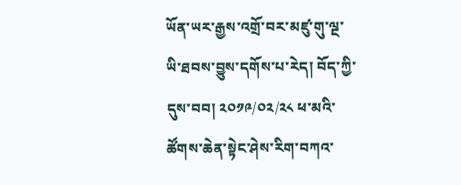ཡོན་ཡར་རྒྱས་འགྲོ་བར་མཛུ་གུ་ལྔ་ཡི་ཐབས་བྱུས་དགོས་པ་རེད། བོད་ཀྱི་དུས་བབ། ༢༠༡༩/༠༢/༢༨ ཕ་མའི་ཚོགས་ཆེན་སྟེང་ཤེས་རིག་བཀའ་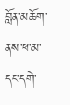བློན་མཆོག་ནས་ཕ་མ་དང་དགེ་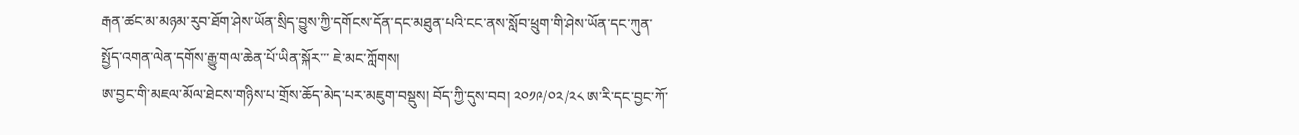རྒན་ཚང་མ་མཉམ་རུབ་ཐོག་ཤེས་ཡོན་སྲིད་བྱུས་ཀྱི་དགོངས་དོན་དང་མཐུན་པའི་ངང་ནས་སློབ་ཕྲུག་གི་ཤེས་ཡོན་དང་ཀུན་སྤྱོད་འགན་ལེན་དགོས་རྒྱུ་གལ་ཆེན་པོ་ཡིན་སྐོར་་་ ཇེ་མང་ཀློགས།
ཨ་བྱང་གི་མཇལ་མོལ་ཐེངས་གཉིས་པ་གྲོས་ཆོད་མེད་པར་མཇུག་བསྡུས། བོད་ཀྱི་དུས་བབ། ༢༠༡༩/༠༢/༢༨ ཨ་རི་དང་བྱང་ཀོ་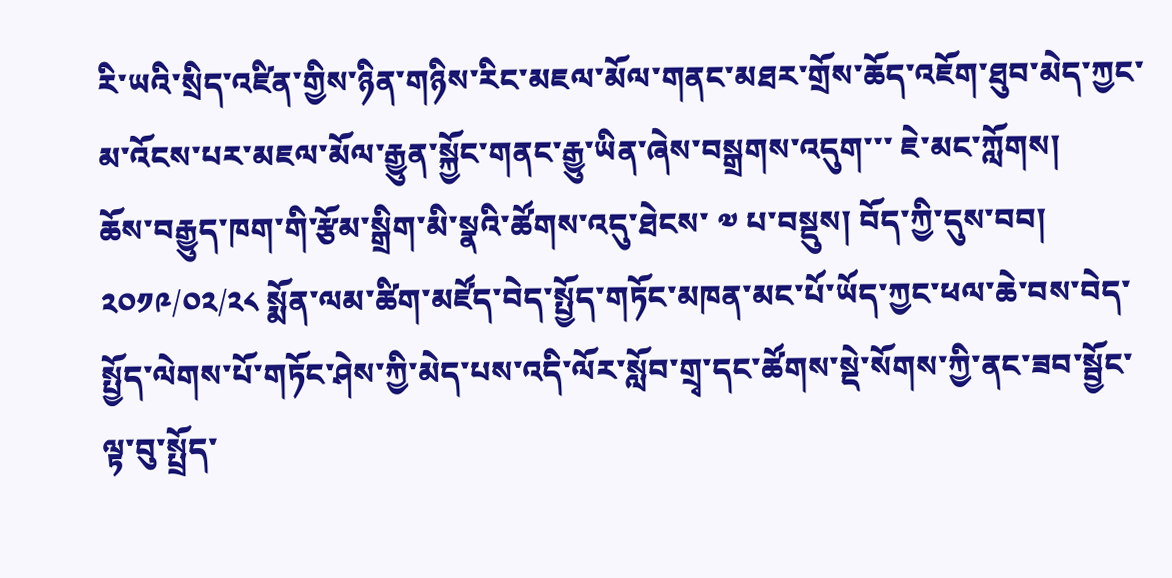རི་ཡའི་སྲིད་འཛིན་གྱིས་ཉིན་གཉིས་རིང་མཇལ་མོལ་གནང་མཐར་གྲོས་ཆོད་འཇོག་ཐུབ་མེད་ཀྱང་མ་འོངས་པར་མཇལ་མོལ་རྒྱུན་སྐྱོང་གནང་རྒྱུ་ཡིན་ཞེས་བསྒྲགས་འདུག་་་ ཇེ་མང་ཀློགས།
ཆོས་བརྒྱུད་ཁག་གི་རྩོམ་སྒྲིག་མི་སྣའི་ཚོགས་འདུ་ཐེངས་ ༧ པ་བསྡུས། བོད་ཀྱི་དུས་བབ། ༢༠༡༩/༠༢/༢༨ སྨོན་ལམ་ཚིག་མཛོད་བེད་སྤྱོད་གཏོང་མཁན་མང་པོ་ཡོད་ཀྱང་ཕལ་ཆེ་བས་བེད་སྤྱོད་ལེགས་པོ་གཏོང་ཤེས་ཀྱི་མེད་པས་འདི་ལོར་སློབ་གྲྭ་དང་ཚོགས་སྡེ་སོགས་ཀྱི་ནང་ཟབ་སྦྱོང་ལྟ་བུ་སྤྲོད་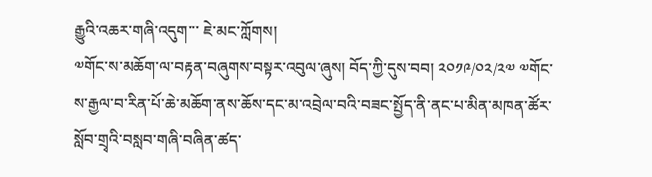རྒྱུའི་འཆར་གཞི་འདུག་་་ ཇེ་མང་ཀློགས།
༧གོང་ས་མཆོག་ལ་བརྟན་བཞུགས་བསྟར་འབུལ་ཞུས། བོད་ཀྱི་དུས་བབ། ༢༠༡༩/༠༢/༢༧ ༧གོང་ས་རྒྱལ་བ་རིན་པོ་ཆེ་མཆོག་ནས་ཆོས་དང་མ་འབྲེལ་བའི་བཟང་སྤྱོད་ནི་ནང་པ་མིན་མཁན་ཚོར་སློབ་གྲྭའི་བསླབ་གཞི་བཞིན་ཚད་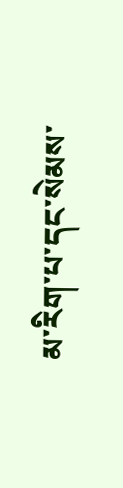མ་རིག་པ་དང་སེམས་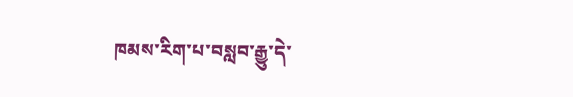ཁམས་རིག་པ་བསླབ་རྒྱུ་དེ་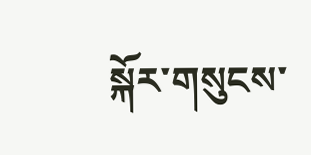སྐོར་གསུངས་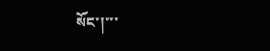སོང་།་་་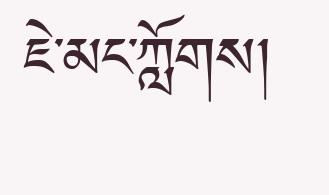ཇེ་མང་ཀློགས།